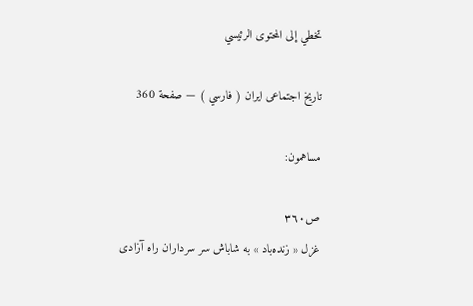تخطي إلى المحتوى الرئيسي

تاريخ اجتماعى ايران ( فارسي ) — صفحة 360

مساهمون:

ص٣٦٠
غزل « زنده‌باد » به شاباش سر سرداران راه آزادى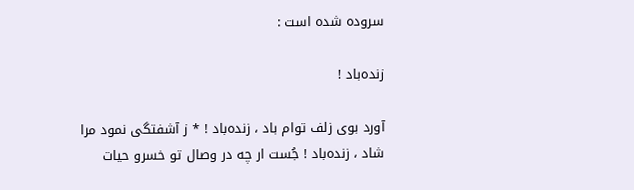سروده شده است :

زنده‌باد !

آورد بوى زلف توام باد ، زنده‌باد ! * ز آشفتگى نمود مرا شاد ، زنده‌باد ! جُست ار چه در وصال تو خسرو حيات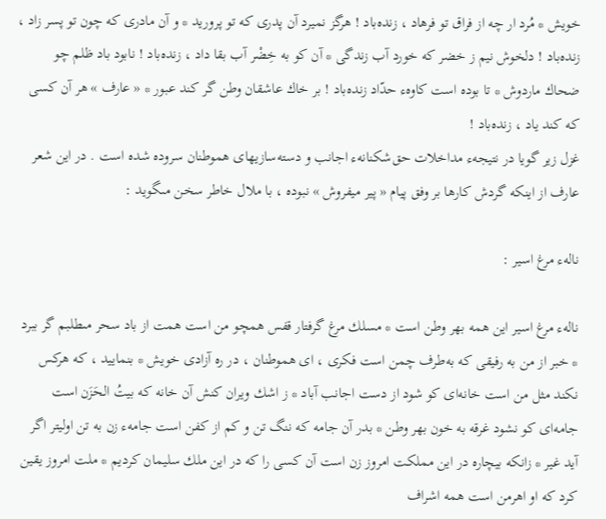خويش * مُرد ار چه از فراق تو فرهاد ، زنده‌باد ! هرگز نميرد آن پدرى كه تو پروريد * و آن مادرى كه چون تو پسر زاد ، زنده‌باد ! دلخوش نيم ز خضر كه خورد آب زندگى * آن كو به خِضْر آب بقا داد ، زنده‌باد ! نابود باد ظلم چو ضحاك ماردوش * تا بوده است كاوهء حدّاد زنده‌باد ! بر خاك عاشقان وطن گر كند عبور * « عارف » هر آن كسى كه كند ياد ، زنده‌باد !
غزل زير گويا در نتيجهء مداخلات حق‌شكنانهء اجانب و دسته‌سازيهاى هموطنان سروده شده است . در اين شعر عارف از اينكه گردش كارها بر وفق پيام « پير ميفروش » نبوده ، با ملال خاطر سخن مىگويد :

نالهء مرغ اسير :

نالهء مرغ اسير اين همه بهر وطن است * مسلك مرغ گرفتار قفس همچو من است همت از باد سحر مىطلبم گر ببرد * خبر از من به رفيقى كه به‌طرف چمن است فكرى ، اى هموطنان ، در ره آزادى خويش * بنماييد ، كه هركس نكند مثل من است خانه‌اى كو شود از دست اجانب آباد * ز اشك ويران كنش آن خانه كه بيتُ الحَزَن است جامه‌اى كو نشود غرقه به خون بهر وطن * بدر آن جامه كه ننگ تن و كم از كفن است جامهء زن به تن اوليتر اگر آيد غير * زانكه بيچاره در اين مملكت امروز زن است آن كسى را كه در اين ملك سليمان كرديم * ملت امروز يقين كرد كه او اهرمن است همه اشراف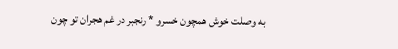به وصلت خوش همچون خسرو * رنجبر در غم هجران تو چون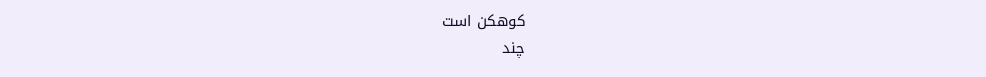كوهكن است
چند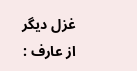غزل ديگر از عارف :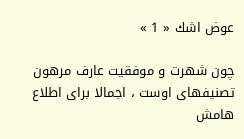عوض اشك « 1 »

چون شهرت و موفقيت عارف مرهون تصنيفهاى اوست ، اجمالا براى اطلاع
هامش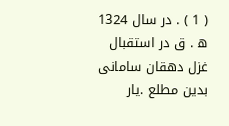( 1 ) . در سال 1324 ه . ق در استقبال غزل دهقان سامانى بدين مطلع .يار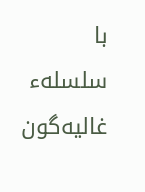با سلسلهء غاليه‌گون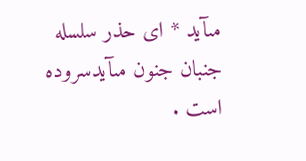مىآيد * اى حذر سلسله جنبان جنون مىآيدسروده است .